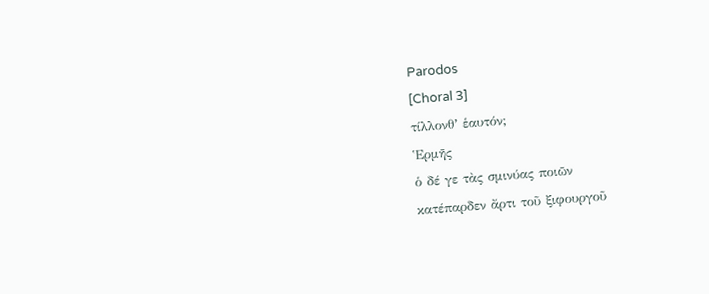Parodos
[Choral 3]
τίλλονθʼ ἑαυτόν;
Ἑρμῆς
ὁ δέ γε τὰς σμινύας ποιῶν
κατέπαρδεν ἄρτι τοῦ ξιφουργοῦ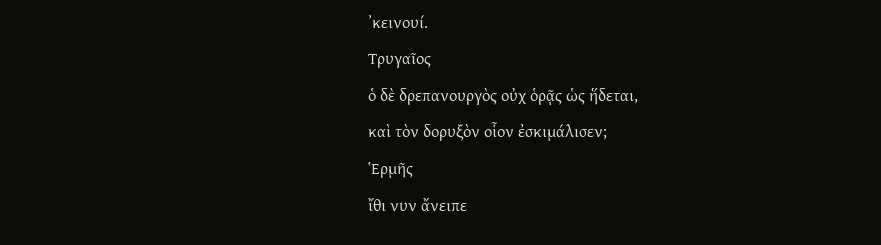ʼκεινουί.
Τρυγαῖος
ὁ δὲ δρεπανουργὸς οὐχ ὁρᾷς ὡς ἥδεται,
καὶ τὸν δορυξὸν οἷον ἐσκιμάλισεν;
Ἑρμῆς
ἴθι νυν ἄνειπε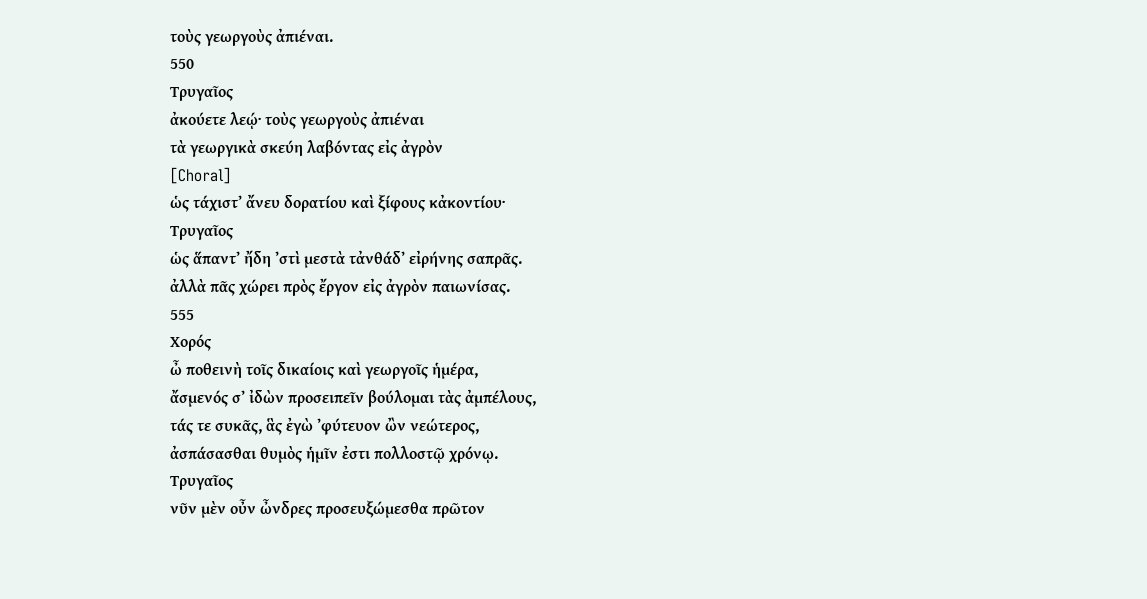τοὺς γεωργοὺς ἀπιέναι.
550
Τρυγαῖος
ἀκούετε λεῴ· τοὺς γεωργοὺς ἀπιέναι
τὰ γεωργικὰ σκεύη λαβόντας εἰς ἀγρὸν
[Choral]
ὡς τάχιστʼ ἄνευ δορατίου καὶ ξίφους κἀκοντίου·
Τρυγαῖος
ὡς ἅπαντʼ ἤδη ʼστὶ μεστὰ τἀνθάδʼ εἰρήνης σαπρᾶς.
ἀλλὰ πᾶς χώρει πρὸς ἔργον εἰς ἀγρὸν παιωνίσας.
555
Χορός
ὦ ποθεινὴ τοῖς δικαίοις καὶ γεωργοῖς ἡμέρα,
ἄσμενός σʼ ἰδὼν προσειπεῖν βούλομαι τὰς ἀμπέλους,
τάς τε συκᾶς, ἃς ἐγὼ ʼφύτευον ὢν νεώτερος,
ἀσπάσασθαι θυμὸς ἡμῖν ἐστι πολλοστῷ χρόνῳ.
Τρυγαῖος
νῦν μὲν οὖν ὦνδρες προσευξώμεσθα πρῶτον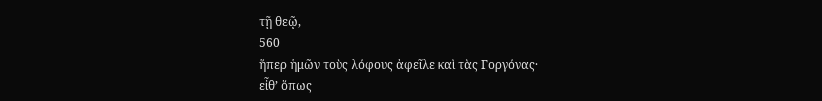τῇ θεῷ,
560
ἥπερ ἡμῶν τοὺς λόφους ἀφεῖλε καὶ τὰς Γοργόνας·
εἶθʼ ὅπως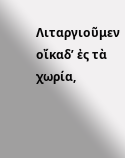Λιταργιοῦμεν οἴκαδʼ ἐς τὰ χωρία,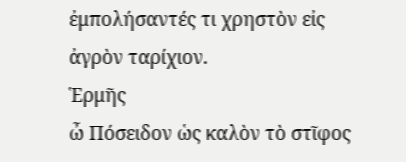ἐμπολήσαντές τι χρηστὸν εἰς ἀγρὸν ταρίχιον.
Ἑρμῆς
ὦ Πόσειδον ὡς καλὸν τὸ στῖφος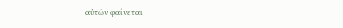αὐτῶν φαίνεται